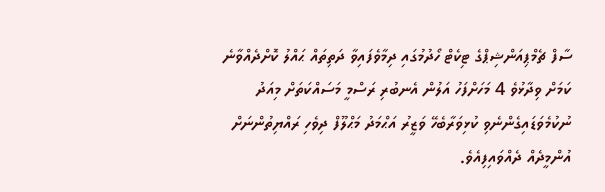ސާފް ޗެމްޕިއަންޝިޕްގެ ޓިކެޓް ހޯދުމުގައި ދިމާވެފައިވާ ދަތިތައް ޙައްލު ކޮށްދެއްވާނެ ކަމަށް ވިދާޅުވެ 4 މަހަށްފަހު އަލުން އެނބުރި ރަސްމީ މަސައްކަތަށް މިއަދު ނުކުމެވަޑައިގެންނެވި ކުޅިވަރާބެހޭ ވަޒީރު އަޙްމަދު މަޙްލޫފް ދިވެހި ރައްޔިތުންނަށް އުންމީދެއް ދެއްވައިފިއެވެ.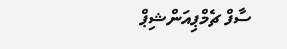ސާފް ޗެމްޕިއަންޝިޕް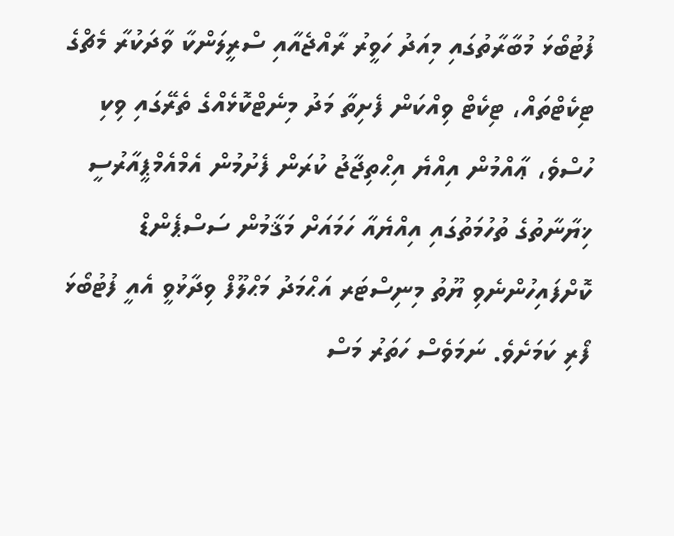ފުޓުބޯޅަ މުބާރާތުގައި މިއަދު ހަވީރު ރާއްޖެއާއި ސްރީލަންކާ ވާދަކުރާ މެޗްގެ ޓިކެޓްތައް، ޓިކެޓް ވިއްކަން ފެށިތާ މަދު މިނެޓްކޮޅެއްގެ ތެރޭގައި ވިކި ހުސްވެ، ޢާއްމުން އިއްޔެ އިޙްތިޖާޖު ކުރަން ފެށުމުން އެމްއެމްޕީއާރުސީ ޚިޔާނާތުގެ ތުހުމަތުގައި އިއްޔެއާ ހަމައަށް މަޤާމުން ސަސްޕެންޑް ކޮށްފައިހުންނެވި ޔޫތު މިނިސްޓަރ އަޙްމަދު މަޙްލޫފް ވިދާޅުވީ އެއީ ފުޓުބޯޅަ ފޯރި ކަމަށެވެ. ނަމަވެސް ހަތަރު މަސް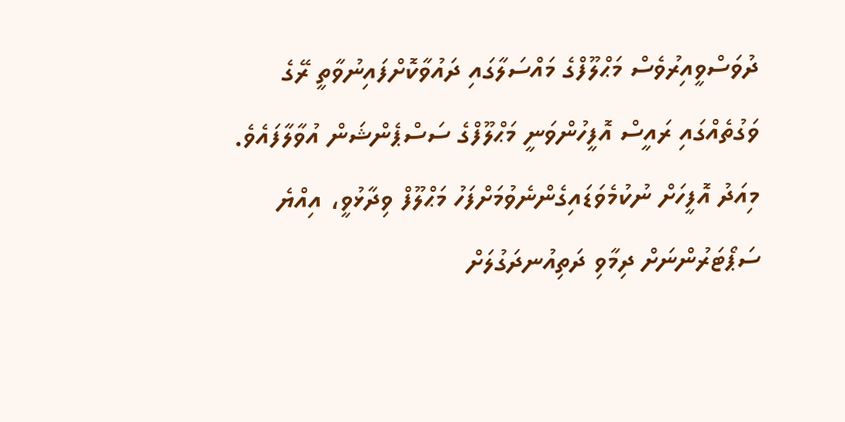ދުވަސްވީއިރުވެސް މަޙްލޫފްގެ މައްސަލާގައި ދައުވާކޮށްފައިނުވާތީ ރޭގެ ވަގުތެއްގައި ރައީސް އޮފީހުންވަނީ މަޙްލޫފްގެ ސަސްޕެންޝަން އުވާލާފައެވެ.
މިއަދު އޮފީހަށް ނުކުމެވަޑައިގެންނެވުމަށްފަހު މަޙްލޫފް ވިދާޅުވީ، އިއްޔެ ސަޕޯޓަރުންނަށް ދިމާވި ދަތިއުނދަގުލަށް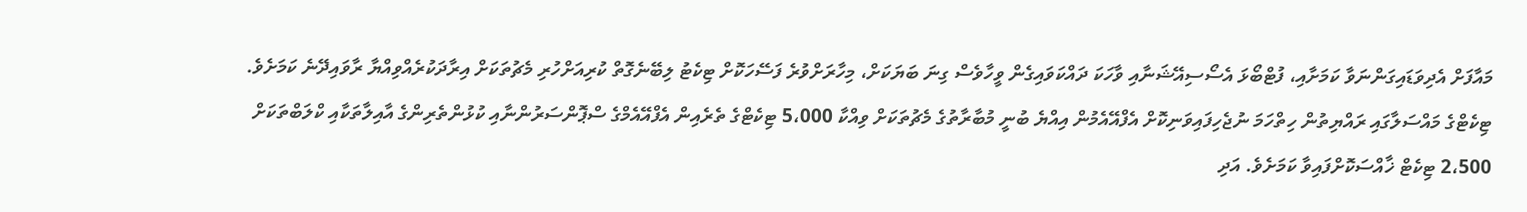މައާފަށް އެދިވަޑައިގަންނަވާ ކަމަށާއި، ފުޓްބޯޅަ އެސޯސިއޭޝަނާއި ވާހަކަ ދައްކަވައިގެން ވީހާވެސް ގިނަ ބަޔަކަށް، މިހާރަށްވުރެ ފަސޭހަކޮށް ޓިކެޓު ލިބޭނެގޮތް ކުރިއަށްހުރި މެޗުތަކަށް އިރާދަކުރެއްވިއްޔާ ރާވައިދޭނެ ކަމަށެވެ.
ޓިކެޓްގެ މައްސަލާގައި ރައްޔިތުން ހިތްހަމަ ނުޖެހިފައިވަނިކޮށް އެފްއޭއެމުން އިއްޔެ ބުނީ މުބާރާތުގެ މެޗުތަކަށް ވިއްކާ 5،000 ޓިކެޓްގެ ތެރެއިން އެފްއޭއެމްގެ ސްޕޮންސަރުންނާއި ކުޅުންތެރިންގެ އާއިލާތަކާއި ކްލަބްތަކަށް 2،500 ޓިކެޓް ޚާއްސަކޮށްފައިވާ ކަމަށެވެ. އަދި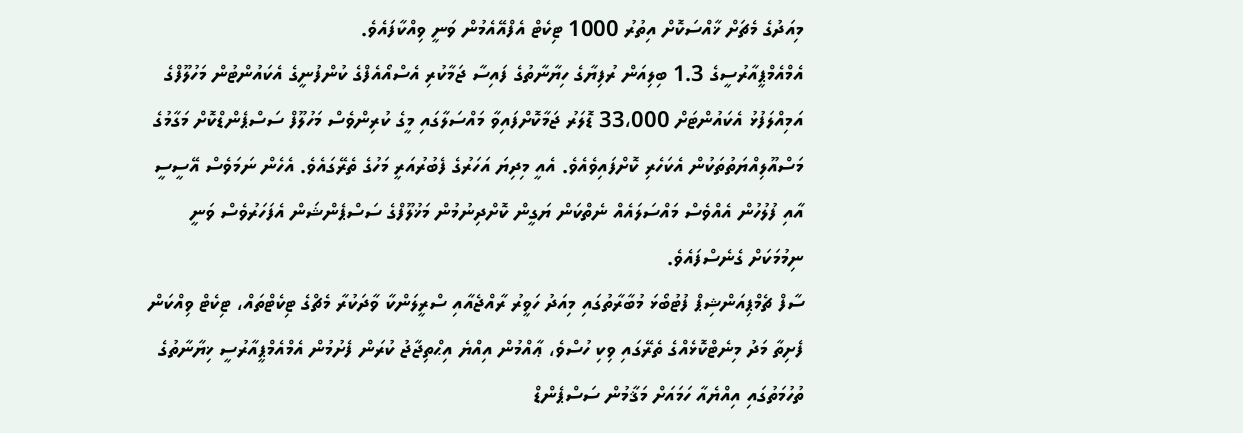މިއަދުގެ މެޗަށް ޚާއްސަކޮށް އިތުރު 1000 ޓިކެޓް އެފްއޭއެމުން ވަނީ ވިއްކާފައެވެ.
އެމްއެމްޕީއާރުސީގެ 1.3 ބިލިއަން ރުފިޔާގެ ހިޔާނާތުގެ ފައިސާ ޖަމާކުރި އެސްއޯއެފްގެ ކުންފުނީގެ އެކައުންޓުން މަހުލޫފްގެ އަމިއްލަފުޅު އެކައުންޓަށް 33،000 ޑޮލަރު ޖަމާކޮށްފައިވާ މައްސަލާގައި މީގެ ކުރިންވެސް މަހުލޫފް ސަސްޕެންޑްކޮށް މަގާމުގެ މަސްއޫލިއްޔަތުތަކުން އެކަހެރި ކޮށްފައިވެއެވެ. އެއީ މިދިޔަ އަހަރުގެ ފެބުރުއަރީ މަހުގެ ތެރޭގައެވެ. އެހެން ނަމަވެސް އޭސީސީ އާއި ފުލުހުން އެއްވެސް މައްސަލައެއް ނެތްކަން ޔަގީން ކޮށްދިނުމުން މަޚުލޫފްގެ ސަސްޕެންޝަން އެފަހަރުވެސް ވަނީ ނިމުމަކަށް ގެނެސްފައެވެ.
ސާފް ޗެމްޕިއަންޝިޕް ފުޓުބޯޅަ މުބާރާތުގައި މިއަދު ހަވީރު ރާއްޖެއާއި ސްރީލަންކާ ވާދަކުރާ މެޗްގެ ޓިކެޓްތައް، ޓިކެޓް ވިއްކަން ފެށިތާ މަދު މިނެޓްކޮޅެއްގެ ތެރޭގައި ވިކި ހުސްވެ، ޢާއްމުން އިއްޔެ އިޙްތިޖާޖު ކުރަން ފެށުމުން އެމްއެމްޕީއާރުސީ ޚިޔާނާތުގެ ތުހުމަތުގައި އިއްޔެއާ ހަމައަށް މަޤާމުން ސަސްޕެންޑް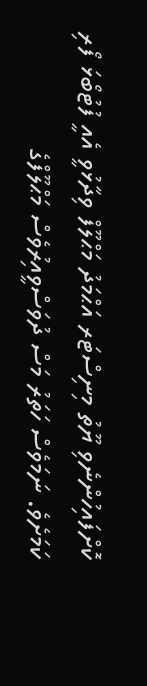ކޮށްފައިހުންނެވި ޔޫތު މިނިސްޓަރ އަޙްމަދު މަޙްލޫފް ވިދާޅުވީ އެއީ ފުޓުބޯޅަ ފޯރި ކަމަށެވެ. ނަމަވެސް ހަތަރު މަސް ދުވަސްވީއިރުވެސް މަޙްލޫފްގެ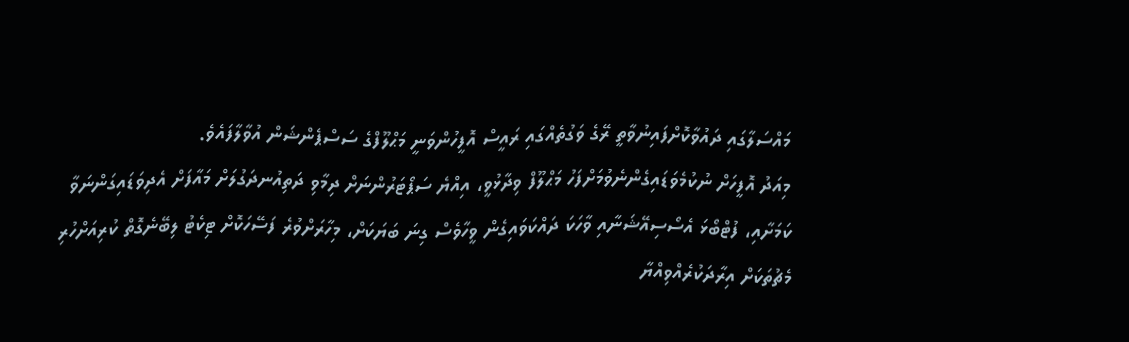މައްސަލާގައި ދައުވާކޮށްފައިނުވާތީ ރޭގެ ވަގުތެއްގައި ރައީސް އޮފީހުންވަނީ މަޙްލޫފްގެ ސަސްޕެންޝަން އުވާލާފައެވެ.
މިއަދު އޮފީހަށް ނުކުމެވަޑައިގެންނެވުމަށްފަހު މަޙްލޫފް ވިދާޅުވީ، އިއްޔެ ސަޕޯޓަރުންނަށް ދިމާވި ދަތިއުނދަގުލަށް މައާފަށް އެދިވަޑައިގަންނަވާ ކަމަށާއި، ފުޓްބޯޅަ އެސޯސިއޭޝަނާއި ވާހަކަ ދައްކަވައިގެން ވީހާވެސް ގިނަ ބަޔަކަށް، މިހާރަށްވުރެ ފަސޭހަކޮށް ޓިކެޓު ލިބޭނެގޮތް ކުރިއަށްހުރި މެޗުތަކަށް އިރާދަކުރެއްވިއްޔާ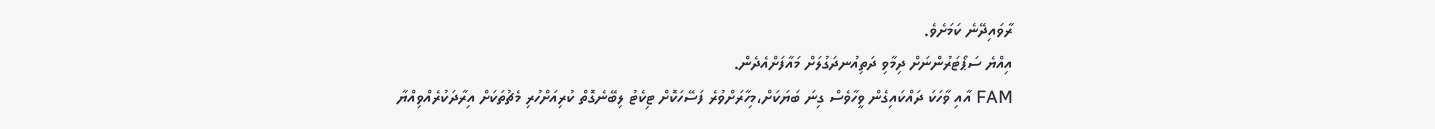ރާވައިދޭނެ ކަމަށެވެ.
އިއްޔެ ސަޕޯޓަރުންނަށް ދިމާވި ދަތިއުނދަގުލަށް މައާފަށްއެދެން.
FAM އާއި ވާހަކަ ދައްކައިގެން ވީހާވެސް ގިނަ ބަޔަކަށް،މިހާރަށްވުރެ ފަސޭހަކޮށް ޓިކެޓު ލިބޭނެގޮތް ކުރިއަށްހުރި މެޗުތަކަށް އިރާދަކުރެއްވިއްޔާ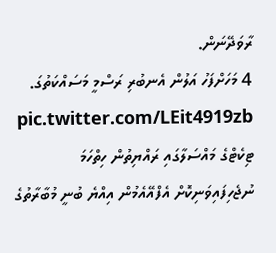ރާވަދޭނަން.
4 މަހަށްފަހު އަލުން އެނބުރި ރަސްމީ މަސައްކަތުގަ. pic.twitter.com/LEit4919zb
ޓިކެޓްގެ މައްސަލާގައި ރައްޔިތުން ހިތްހަމަ ނުޖެހިފައިވަނިކޮށް އެފްއޭއެމުން އިއްޔެ ބުނީ މުބާރާތުގެ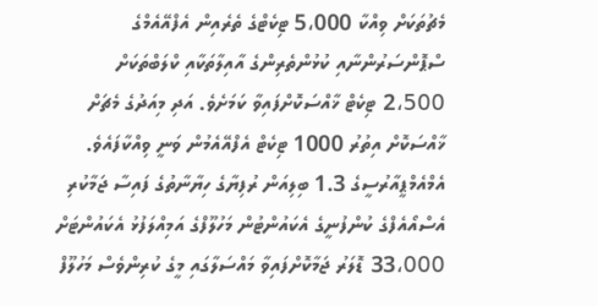މެޗުތަކަށް ވިއްކާ 5،000 ޓިކެޓްގެ ތެރެއިން އެފްއޭއެމްގެ ސްޕޮންސަރުންނާއި ކުޅުންތެރިންގެ އާއިލާތަކާއި ކްލަބްތަކަށް 2،500 ޓިކެޓް ޚާއްސަކޮށްފައިވާ ކަމަށެވެ. އަދި މިއަދުގެ މެޗަށް ޚާއްސަކޮށް އިތުރު 1000 ޓިކެޓް އެފްއޭއެމުން ވަނީ ވިއްކާފައެވެ.
އެމްއެމްޕީއާރުސީގެ 1.3 ބިލިއަން ރުފިޔާގެ ހިޔާނާތުގެ ފައިސާ ޖަމާކުރި އެސްއޯއެފްގެ ކުންފުނީގެ އެކައުންޓުން މަހުލޫފްގެ އަމިއްލަފުޅު އެކައުންޓަށް 33،000 ޑޮލަރު ޖަމާކޮށްފައިވާ މައްސަލާގައި މީގެ ކުރިންވެސް މަހުލޫފް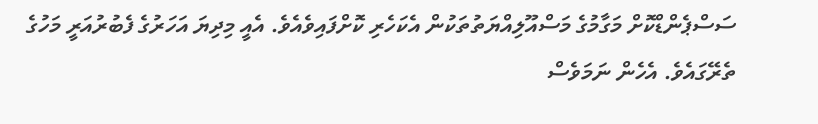ސަސްޕެންޑްކޮށް މަގާމުގެ މަސްއޫލިއްޔަތުތަކުން އެކަހެރި ކޮށްފައިވެއެވެ. އެއީ މިދިޔަ އަހަރުގެ ފެބުރުއަރީ މަހުގެ ތެރޭގައެވެ. އެހެން ނަމަވެސް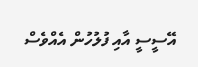އޭސީސީ އާއި ފުލުހުން އެއްވެސް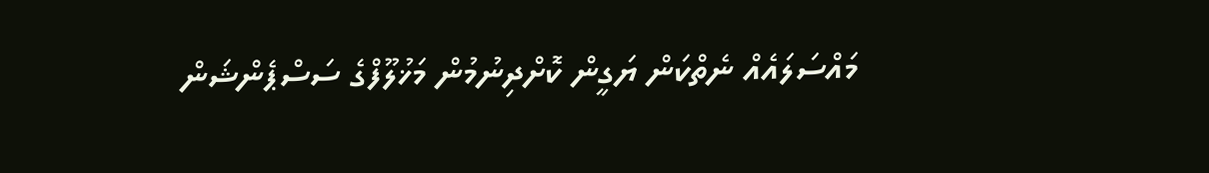މައްސަލައެއް ނެތްކަން ޔަގީން ކޮށްދިނުމުން މަޚުލޫފްގެ ސަސްޕެންޝަން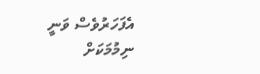އެފަހަރުވެސް ވަނީ ނިމުމަކަށް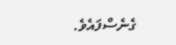ގެނެސްފައެވެ.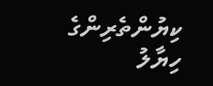ކިޔުންތެރިންގެ ހިޔާލު